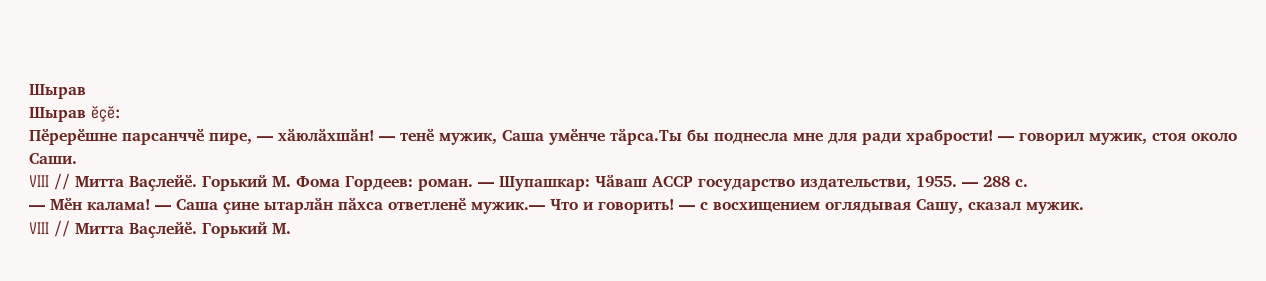Шырав
Шырав ĕçĕ:
Пӗрерӗшне парсанччӗ пире, — хӑюлӑхшӑн! — тенӗ мужик, Саша умӗнче тӑрса.Ты бы поднесла мне для ради храбрости! — говорил мужик, стоя около Саши.
VIII // Митта Ваҫлейӗ. Горький М. Фома Гордеев: роман. — Шупашкар: Чӑваш АССР государство издательстви, 1955. — 288 с.
— Мӗн калама! — Саша ҫине ытарлӑн пӑхса ответленӗ мужик.— Что и говорить! — с восхищением оглядывая Сашу, сказал мужик.
VIII // Митта Ваҫлейӗ. Горький М.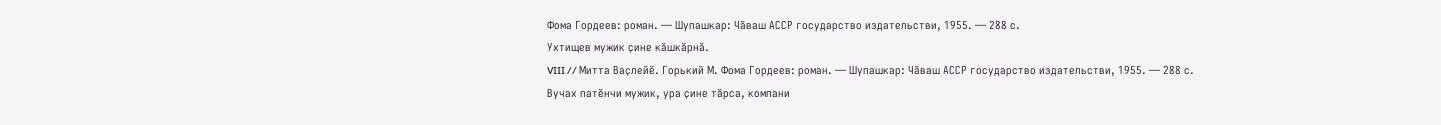Фома Гордеев: роман. — Шупашкар: Чӑваш АССР государство издательстви, 1955. — 288 с.
Ухтищев мужик ҫине кӑшкӑрнӑ.
VIII // Митта Ваҫлейӗ. Горький М. Фома Гордеев: роман. — Шупашкар: Чӑваш АССР государство издательстви, 1955. — 288 с.
Вучах патӗнчи мужик, ура ҫине тӑрса, компани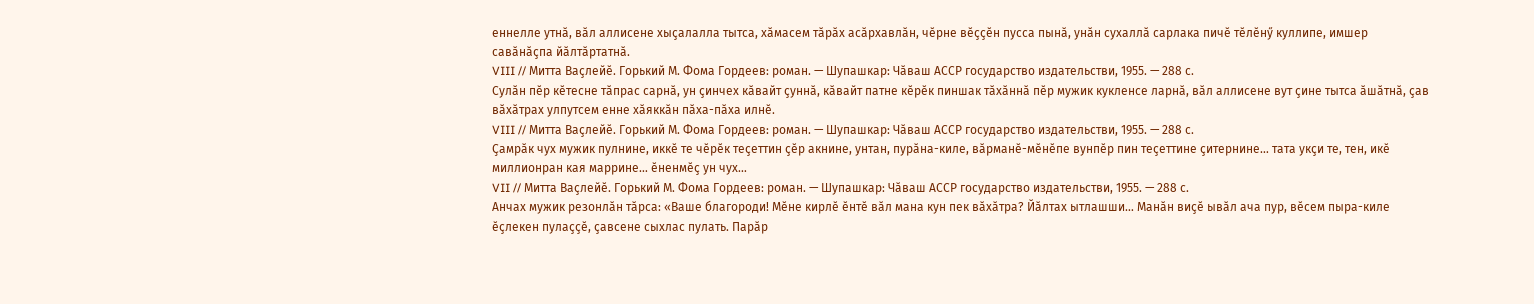еннелле утнӑ, вӑл аллисене хыҫалалла тытса, хӑмасем тӑрӑх асӑрхавлӑн, чӗрне вӗҫҫӗн пусса пынӑ, унӑн сухаллӑ сарлака пичӗ тӗлӗнӳ куллипе, имшер савӑнӑҫпа йӑлтӑртатнӑ.
VIII // Митта Ваҫлейӗ. Горький М. Фома Гордеев: роман. — Шупашкар: Чӑваш АССР государство издательстви, 1955. — 288 с.
Сулӑн пӗр кӗтесне тӑпрас сарнӑ, ун ҫинчех кӑвайт ҫуннӑ, кӑвайт патне кӗрӗк пиншак тӑхӑннӑ пӗр мужик кукленсе ларнӑ, вӑл аллисене вут ҫине тытса ӑшӑтнӑ, ҫав вӑхӑтрах улпутсем енне хӑяккӑн пӑха-пӑха илнӗ.
VIII // Митта Ваҫлейӗ. Горький М. Фома Гордеев: роман. — Шупашкар: Чӑваш АССР государство издательстви, 1955. — 288 с.
Ҫамрӑк чух мужик пулнине, иккӗ те чӗрӗк теҫеттин ҫӗр акнине, унтан, пурӑна-киле, вӑрманӗ-мӗнӗпе вунпӗр пин теҫеттине ҫитернине… тата укҫи те, тен, икӗ миллионран кая маррине… ӗненмӗҫ ун чух…
VII // Митта Ваҫлейӗ. Горький М. Фома Гордеев: роман. — Шупашкар: Чӑваш АССР государство издательстви, 1955. — 288 с.
Анчах мужик резонлӑн тӑрса: «Ваше благороди! Мӗне кирлӗ ӗнтӗ вӑл мана кун пек вӑхӑтра? Йӑлтах ытлашши… Манӑн виҫӗ ывӑл ача пур, вӗсем пыра-киле ӗҫлекен пулаҫҫӗ, ҫавсене сыхлас пулать. Парӑр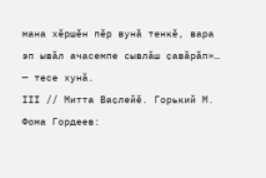мана хӗршӗн пӗр вунӑ тенкӗ, вара эп ывӑл ачасемпе сывлӑш ҫавӑрӑп»… — тесе хунӑ.
III // Митта Ваҫлейӗ. Горький М. Фома Гордеев: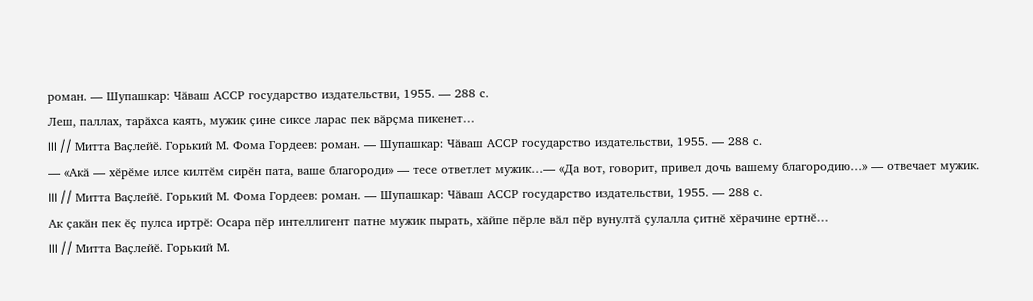роман. — Шупашкар: Чӑваш АССР государство издательстви, 1955. — 288 с.
Леш, паллах, тарӑхса каять, мужик ҫине сиксе ларас пек вӑрҫма пикенет…
III // Митта Ваҫлейӗ. Горький М. Фома Гордеев: роман. — Шупашкар: Чӑваш АССР государство издательстви, 1955. — 288 с.
— «Акӑ — хӗрӗме илсе килтӗм сирӗн пата, ваше благороди» — тесе ответлет мужик…— «Да вот, говорит, привел дочь вашему благородию…» — отвечает мужик.
III // Митта Ваҫлейӗ. Горький М. Фома Гордеев: роман. — Шупашкар: Чӑваш АССР государство издательстви, 1955. — 288 с.
Ак ҫакӑн пек ӗҫ пулса иртрӗ: Осара пӗр интеллигент патне мужик пырать, хӑйпе пӗрле вӑл пӗр вунултӑ ҫулалла ҫитнӗ хӗрачине ертнӗ…
III // Митта Ваҫлейӗ. Горький М.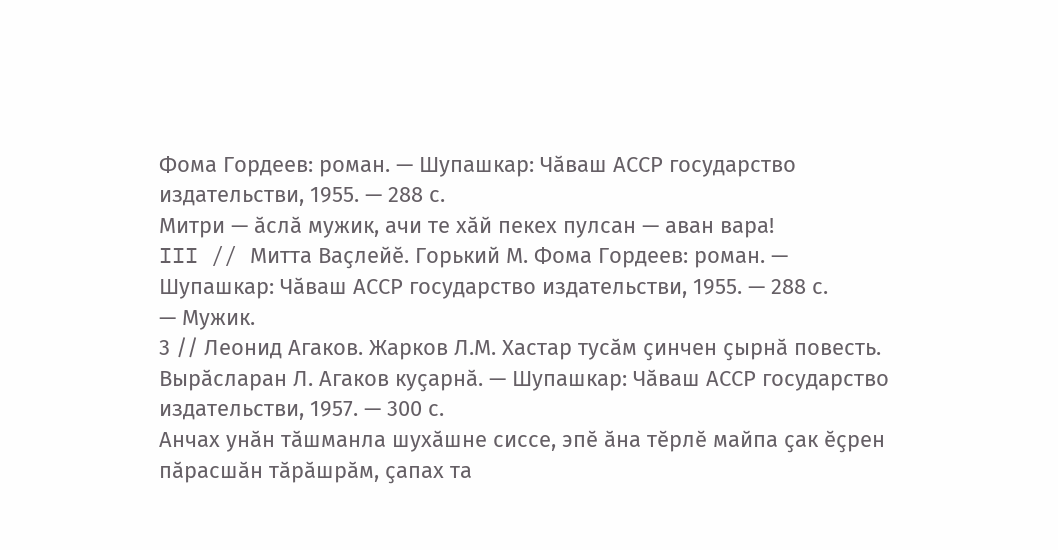Фома Гордеев: роман. — Шупашкар: Чӑваш АССР государство издательстви, 1955. — 288 с.
Митри — ӑслӑ мужик, ачи те хӑй пекех пулсан — аван вара!
III // Митта Ваҫлейӗ. Горький М. Фома Гордеев: роман. — Шупашкар: Чӑваш АССР государство издательстви, 1955. — 288 с.
— Мужик.
3 // Леонид Агаков. Жарков Л.М. Хастар тусӑм ҫинчен ҫырнӑ повесть. Вырӑсларан Л. Агаков куҫарнӑ. — Шупашкар: Чӑваш АССР государство издательстви, 1957. — 300 с.
Анчах унӑн тӑшманла шухӑшне сиссе, эпӗ ӑна тӗрлӗ майпа ҫак ӗҫрен пӑрасшӑн тӑрӑшрӑм, ҫапах та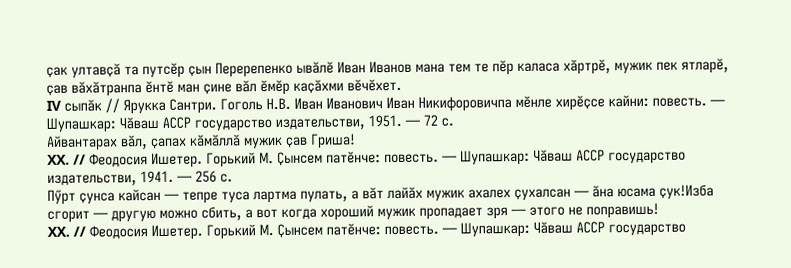ҫак ултавҫӑ та путсӗр ҫын Перерепенко ывӑлӗ Иван Иванов мана тем те пӗр каласа хӑртрӗ, мужик пек ятларӗ, ҫав вӑхӑтранпа ӗнтӗ ман ҫине вӑл ӗмӗр каҫӑхми вӗчӗхет.
IV сыпӑк // Ярукка Сантри. Гоголь Н.В. Иван Иванович Иван Никифоровичпа мӗнле хирӗҫсе кайни: повесть. — Шупашкар: Чӑваш АССР государство издательстви, 1951. — 72 с.
Айвантарах вӑл, ҫапах кӑмӑллӑ мужик ҫав Гриша!
XX. // Феодосия Ишетер. Горький М. Ҫынсем патӗнче: повесть. — Шупашкар: Чӑваш АССР государство издательстви, 1941. — 256 с.
Пӳрт ҫунса кайсан — тепре туса лартма пулать, а вӑт лайӑх мужик ахалех ҫухалсан — ӑна юсама ҫук!Изба сгорит — другую можно сбить, а вот когда хороший мужик пропадает зря — этого не поправишь!
XX. // Феодосия Ишетер. Горький М. Ҫынсем патӗнче: повесть. — Шупашкар: Чӑваш АССР государство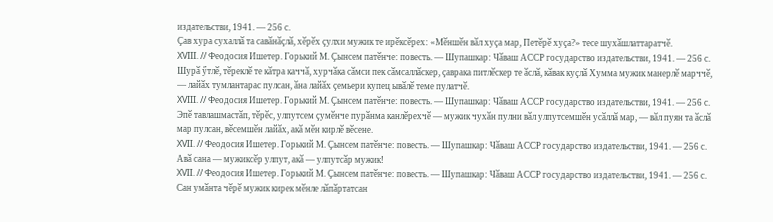издательстви, 1941. — 256 с.
Ҫав хура сухаллӑ та савӑнӑҫлӑ, хӗрӗх ҫулхи мужик те ирӗксӗрех: «Мӗншӗн вӑл хуҫа мар, Петӗрӗ хуҫа?» тесе шухӑшлаттаратчӗ.
XVIII. // Феодосия Ишетер. Горький М. Ҫынсем патӗнче: повесть. — Шупашкар: Чӑваш АССР государство издательстви, 1941. — 256 с.
Шурӑ ӳтлӗ, тӗреклӗ те кӑтра каччӑ, хурчӑка сӑмси пек сӑмсаллӑскер, ҫаврака питлӗскер те ӑслӑ, кӑвак куҫлӑ Хумма мужик манерлӗ марччӗ, — лайӑх тумлантарас пулсан, ӑна лайӑх ҫемьери купец ывӑлӗ теме пулатчӗ.
XVIII. // Феодосия Ишетер. Горький М. Ҫынсем патӗнче: повесть. — Шупашкар: Чӑваш АССР государство издательстви, 1941. — 256 с.
Эпӗ тавлашмастӑп, тӗрӗс, улпутсем ҫумӗнче пурӑнма канлӗрехчӗ — мужик чухӑн пулни вӑл улпутсемшӗн усӑллӑ мар, — вӑл пуян та ӑслӑ мар пулсан, вӗсемшӗн лайӑх, акӑ мӗн кирлӗ вӗсене.
XVII. // Феодосия Ишетер. Горький М. Ҫынсем патӗнче: повесть. — Шупашкар: Чӑваш АССР государство издательстви, 1941. — 256 с.
Авӑ сана — мужиксӗр улпут, акӑ — улпутсӑр мужик!
XVII. // Феодосия Ишетер. Горький М. Ҫынсем патӗнче: повесть. — Шупашкар: Чӑваш АССР государство издательстви, 1941. — 256 с.
Сан умӑнта чӗрӗ мужик кирек мӗнле лӑпӑртатсан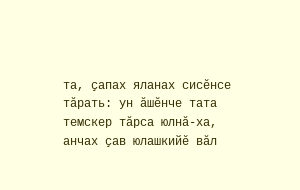та, ҫапах яланах сисӗнсе тӑрать: ун ӑшӗнче тата темскер тӑрса юлнӑ-ха, анчах ҫав юлашкийӗ вӑл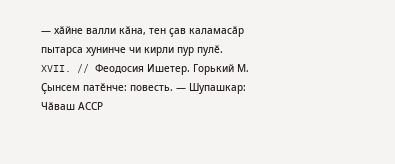— хӑйне валли кӑна, тен ҫав каламасӑр пытарса хунинче чи кирли пур пулӗ.
XVII. // Феодосия Ишетер. Горький М. Ҫынсем патӗнче: повесть. — Шупашкар: Чӑваш АССР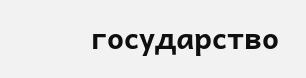государство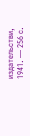издательстви, 1941. — 256 с.